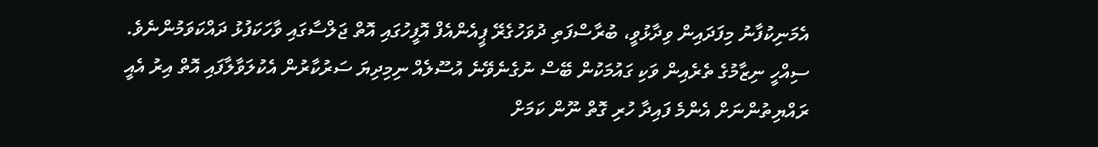އެމަނިކުފާނު މިފަދައިން ވިދާޅުވީ، ބުރާސްފަތި ދުވަހުގެރޭ ޕީއެންއެފް އޮފީހުގައި އޮތް ޖަލްސާގައި ވާހަކަފުޅު ދައްކަވަމުންނެވެ.
ސިއްހީ ނިޒާމުގެ ތެރެއިން ވަކި ގައުމަކުން ބޭސް ނުގެނެވޭނެ އުސޫލެއް ނިމިދިޔަ ސަރުކާރުން އެކުލަވާލާފައި އޮތް އިރު އެއީ ރައްޔިތުންނަށް އެންމެ ފައިދާ ހުރި ގޮތް ނޫން ކަމަށް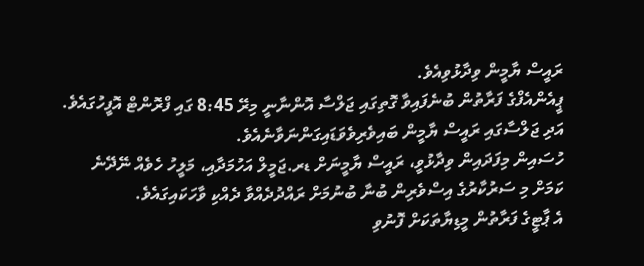ރައީސް ޔާމީން ވިދާޅުވިއެވެ.
ޕީއެންއެފްގެ ފަރާތުން ބުނެފައިވާ ގޮތިގައި ޖަލްސާ އޮންނާނީ މިރޭ 8:45 ގައި ފްރޮންޓް އޮފީހުގައެވެ. އަދި ޖަލްސާގައި ރައީސް ޔާމީން ބައިވެރިވެވަޑައިގަންނަވާނެއެވެ.
ހުސައިން މިފަދައިން ވިދާޅުވީ، ރައީސް ޔާމީނަށް ޑރ.ޖަމީލް އަހުމަދާއި، މަލީހު ހެވެއް ނޭދޭނެ ކަމަށް މި ސަރުކާރުގެ އިސްވެރިން ބުނާ ބުނުމަށް ރައްދުދެއްވާ ދެއްކި ވާހަކައިގައެވެ.
އެ ޕާޓީގެ ފަރާތުން މީޑިޔާތަކަށް ފޮނުވި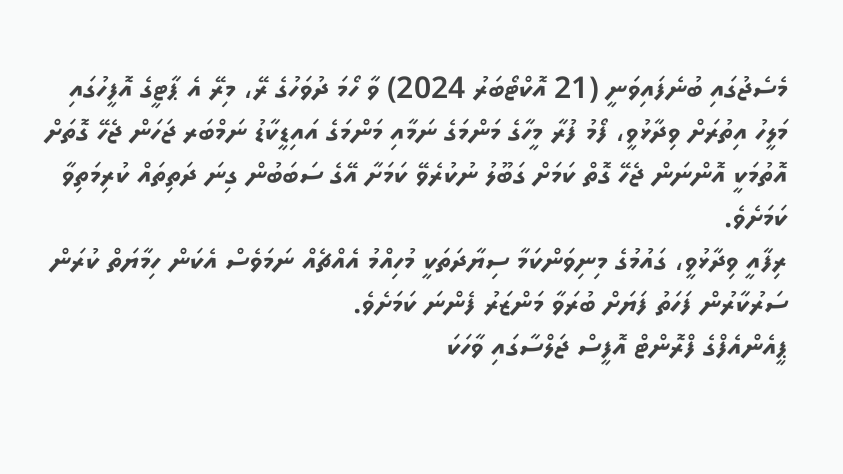މެސެޖުގައި ބުނެފައިވަނީ (21 އޮކްޓޯބަރު 2024) ވާ ހޯމަ ދުވަހުގެ ރޭ، މިރޭ އެ ޕާޓީގެ އޮފީހުގައި
މަލީހު އިތުރަށް ވިދާޅުވީ، ފޯމު ފުރާ މީހާގެ މަންމަގެ ނަމާއި މަންމަގެ އައިޑީކާޑު ނަމްބަރ ޖަހަން ޖެހޭ ގޮތަށް އޮތުމަކީ އޮންނަން ޖެހޭ ގޮތް ކަމަށް ގަބޫލު ނުކުރެވޭ ކަމަށާ އޭގެ ސަބަބުން ގިނަ ދަތިތައް ކުރިމަތިވާ ކަމަށެވެ.
ރިފާއީ ވިދާޅުވީ، ގައުމުގެ މިނިވަންކަމާ ސިޔާދަތަކީ މުހިއްމު އެއްޗެއް ނަމަވެސް އެކަން ހިމާޔަތް ކުރަން ސަރުކާރުން ފަހަތު ފަޔަށް ބުރަވާ މަންޒަރު ފެންނަ ކަމަށެވެ.
ޕީއެންއެފްގެ ފްރޮންޓް އޮފީސް ޖަލްސާގައި ވާހަކަ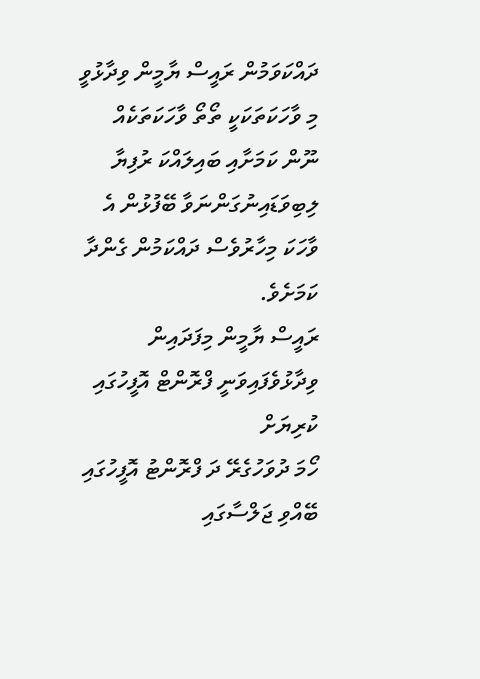ދައްކަވަމުން ރައީސް ޔާމީން ވިދާޅުވީ މި ވާހަކަތަކަކީ ތޯތޯ ވާހަކަތަކެއް ނޫން ކަމަށާއި ބައިލައްކަ ރުފިޔާ ލިބިވަޑައިނުގަންނަވާ ބޭފުޅުން އެ ވާހަކަ މިހާރުވެސް ދައްކަމުން ގެންދާ ކަމަށެވެ.
ރައީސް ޔާމީން މިފަދައިން ވިދާޅުވެފައިވަނީ ފްރޮންޓް އޮފީހުގައި ކުރިޔަށް
ހޯމަ ދުވަހުގެރޭ ދަ ފްރޮންޓު އޮފީހުގައި ބޭއްވި ޖަލްސާގައި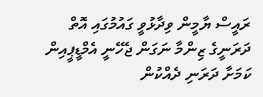ރައީސް ޔާމީން ވިދާޅުވީ ގައުމުގައި އޮތް ދަރަނީގެ ޒިންމާ ނަގަން ޖެހޭނީ އެމްޑީޕީއިން ކަމަށާ ދަރަނި ދެއްކުން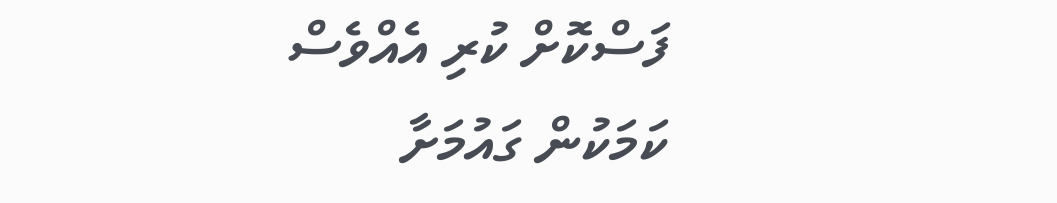ފަސްކޮށް ކުރި އެއްވެސް ކަމަކުން ގައުމަށާ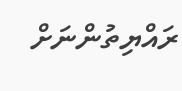ރައްޔިތުންނަށް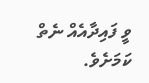ވީ ފައިދާއެއް ނެތް ކަމަށެވެ.